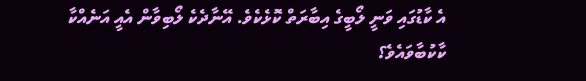އެ ކާޑުގައި ވަނީ ލޯބީގެ އިބާރަތް ކޮޅެކެވެ. އޭނާދެކެ ލޯބިވާން އެއީ އަނެއްކާ ކާކުބާވައެވެ؟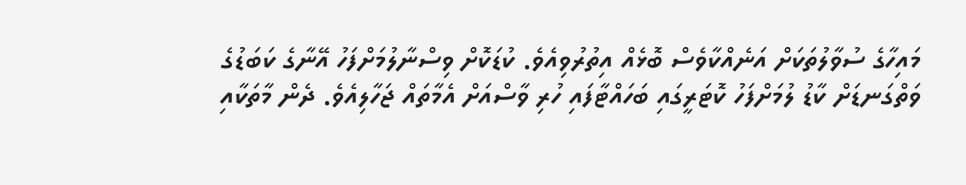މައިހާގެ ސުވާލުތަކަށް އަނެއްކާވެސް ބޮޅެއް އިތުރުވިއެވެ. ކުޑަކޮށް ވިސްނާލުމަށްފަހު އޭނާގެ ކަބަޑުގެ ވަތްގަނޑަށް ކާޑު ލުމަށްފަހު ކޮޓަރީގައި ބަހައްޓާފައި ހުރި ވާސްއަށް އެމާތައް ޖަހާލިއެވެ. ދެން މާތަކާއި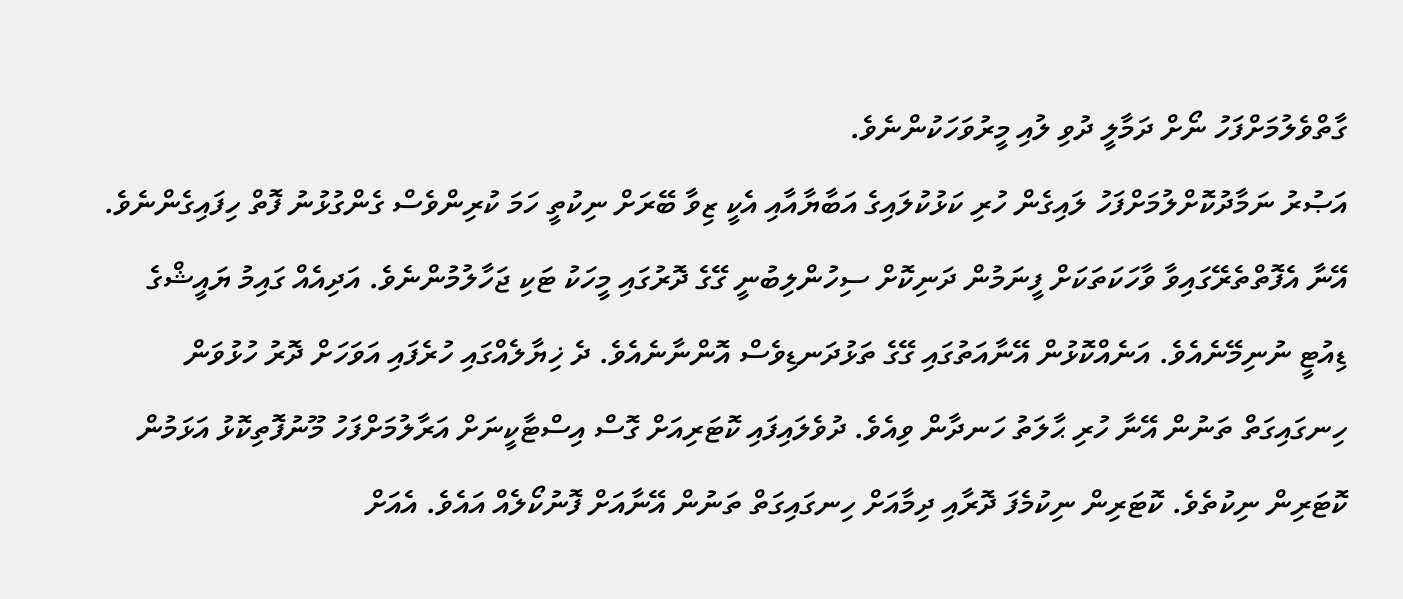ގާތްވެލުމަށްފަހު ނޯށް ދަމާލީ ދުވި ލުއި މީރުވަހަކުންނެވެ.
އަޞުރު ނަމާދުކޮށްލުމަށްފަހު ލައިގެން ހުރި ކަޅުކުލައިގެ އަބާޔާއާއި އެކީ ޒިވާ ބޭރަށް ނިކުތީ ހަމަ ކުރިންވެސް ގެންގުޅުނު ފޮތް ހިފައިގެންނެވެ. އޭނާ އެފޮތްތެރޭގައިވާ ވާހަކަތަކަށް ފީނަމުން ދަނިކޮށް ސިހުންލިބުނީ ގޭގެ ދޮރުގައި މީހަކު ޓަކި ޖަހާލުމުންނެވެ. އަދިއެއް ގައިމު ޔައީޝްގެ ޑިއުޓީ ނުނިމޭނެއެވެ. އަނެއްކޮޅުން އޭނާއަތުގައި ގޭގެ ތަޅުދަނޑިވެސް އޮންނާނެއެވެ. ދެ ޚިޔާލެއްގައި ހުރެފައި އަވަހަށް ދޮރު ހުޅުވަން ހިނގައިގަތް ތަނުން އޭނާ ހުރި ޙާލަތު ހަނދާން ވިއެވެ. ދުވެލައިފައި ކޮޓަރިއަށް ގޮސް އިސްޓާކީނަށް އަރާލުމަށްފަހު މޫނުފޮތިކޮޅު އަޅަމުން ކޮޓަރިން ނިކުތެވެ. ކޮޓަރިން ނިކުމެފަ ދޮރާއި ދިމާއަށް ހިނގައިގަތް ތަނުން އޭނާއަށް ފޮނުކޯލެއް އައެވެ. އެއަށް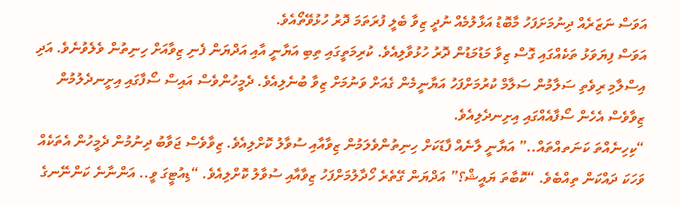އަވަސް ނަޒަރެއް ދިނުމަށަފަހު މާބޮޑު އަޅާލުމެއް ނުދީ ޒިވާ ބެލީ ފުރަތަމަ ދޮރު ހުޅުވޭތޯއެވެ.
އަވަސް ފިޔަވަޅު ތަކެއްގައި ގޮސް ޒިވާ މަޑުމަޑުން ދޮރު ހުޅުވާލިއެވެ. ކުރިމަތީގައި ތިބި އަޔާނީ އާއި އަދްޔަން ފެނި ޒިވާއަށް ހިނިތުން ވެލެވުނެވެ. އަދި އިސްލާމި ރިވެތި ސަލާމުން ސަލާމް ކުރުމަށްފަހު އަޔާނީމެން ގެއަށް ވަނުމަށް ޒިވާ ބުނެލިއެވެ. ދެމީހުންވެސް އައިސް ސޯފާގައި އިށީނދެލުމުން ޒިވާވެސް އެހެން ސޯފާއެއްގައި އިށިނދެލިއެވެ.
“ކިހިނެއްތަ ކަނަތއްތައް..” އަޔާނީ ލާނެއް ފާޑަކަށް ހިނިތުންވެލަމުން ޒިވާއާއި ސުވާލު ކޮށްލިއެވެ. ޒިވާވެސް ޖަވާބު ދިނުމުން ދެމީހުން އެތަކެއް ވަހަކަ ދައްކަން ތިއްބެވެ. “ކޮބާތަ ޔައީޝް؟” އަދްޔަން ގޭތެރެ ހޯދާލުމަށްފަހު ޒިވާއާއި ސުވާލު ކޮށްލިއެވެ. “ޑިއުޓީގަ ވީ.. އަންނާނެ ކަންނޭނގެ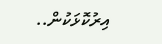އިރުކޮޅަކުން..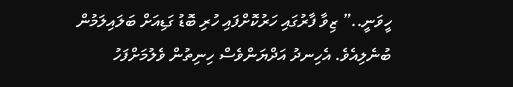ހީވަނީ..” ޒިވާ ފާރުގައި ހަރުކޮށްފައި ހުރި ބޮޑު ގަޑިއަށް ބަލައިލަމުން ބުނެލިއެވެ. އެހިނދު އަދްޔަންވެސް ހިނިތުން ވެލުމަށްފަހު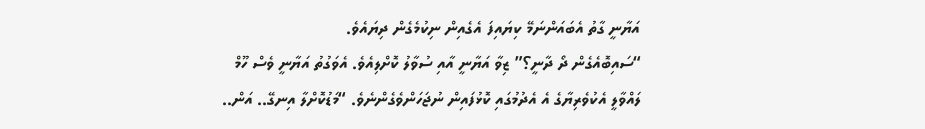އަޔާނީ ގާތު އެބައަންނަމޭ ކިޔައިފަ އެގެއިން ނިކުމެގެން ދިޔައެވެ.
“ސައިބޮއެގެން ދޯ ދާނީ؟” ޒިވާ އަޔާނީ އާއި ސުވާލު ކޮށްލިއެވެ. އެވަގުތު އަޔާނީ ވެސް ހޫމް ލައްވާލީ އެކުވެރިޔާގެ އެ އެދުމުގައި ކޮޅުފައިން ނުޖަހަންވެގެންނެވެ. “މަޑުކޮށްލާ އިނގޭ.. އަން..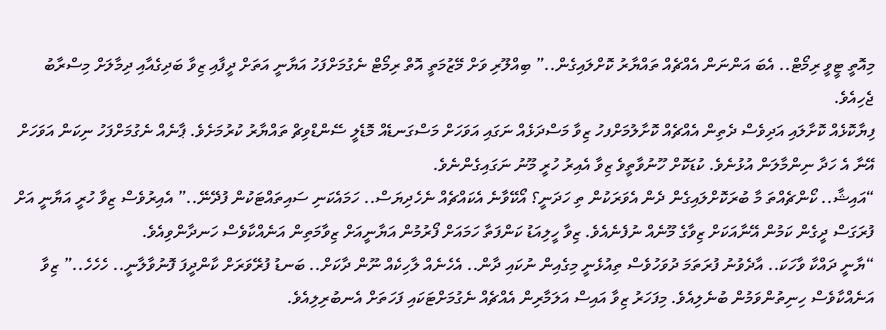މިއޮތީ ޓީވީ ރިމޯޓް.. އެބަ އަންނަން އެއްޗެއް ތައްޔާރު ކޮށްލައިގެން..” ބިއްލޫރި ވަށް މޭޒުމަތީ އޮތް ރިމޯޓް ނެގުމަށްފަހު އަޔާނީ އަތަށް ދީފާއި ޒިވާ ބަދިގެއާއި ދިމާލަށް މިސްރާބު ޖެހިއެވެ.
ފިޔާކޮޅެއް ކޮށާލައި އަދިވެސް ދެތިން އެއްޗެއް ކޮށާލުމަށްފހު ޒިވާ މަސްދަޅެއް ނަގައި އަވަހަށް މަސްގަނޑެއް މޮޑެލީ ސޭންޑްވިޗް ތައްޔާރު ކުރުމަށެވެ. ޕާނެއް ނެގުމަށްފަހު ނިކަން އަވަހަށް އޭނާ އެ ހަދާ ނިންމާލަން އުޅުނެވެ. ކުޑަކޮށް ހޫނުވާތީވެ ޒިވާ އެއިރު ހުރީ މޫނު ނަގައިގެންނެވެ.
“އައިޝާ.. ކޯންޗެއްތަ މާ ބުރަކޮށްލައިގެން ދެން އެވަރަކުން ތި ހަދަނީ؟ އޯކޭވާނެ އެކައްޗެއް ނެހެދިޔަސް.. ހަމައެކަނި ސައިތައްޓަކުން ފުދޭނޭ..” އެއިރުވެސް ޒިވާ ހުރީ އަޔާނީ އަށް ފުރަގަސް ދީގެން ކަމުން އޭނާއަކަށް ޒިވާގެ މޫނެއް ނުފެނެއެވެ. ޒިވާ ހީލިއަޑު ކަންފަތާ ހަމައަށް ފޯރުމުން އަޔާނީއަށް ޒިވާމަތިން އަނެއްކާވެސް ހަނދާންވިއެވެ.
“ޔާނީ ދައްކާ ވާހަކަ.. އާދެވުނު ފުރަތަމަ ދުވަހުވެސް ތިއުޅެނީ މިގެއިން ނުކައި ދާން.. އެހެނެއް ލާހިކެއް ނޫން ދާކަށް.. ބަނޑު ފުރޭވަރަށް ކާންދީފަ ފޮނުވާލާނީ.. ހެހެހެ..” ޒިވާ އަނެއްކާވެސް ހިނިތުންވަމުން ބުނެލިއެވެ. މިފަހަރު ޒިވާ އައިސް އަލަމާރިން އެއްޗެއް ނެގުމަށްޓަކައި ފަހަތަށް އެނބުރިލިއެވެ.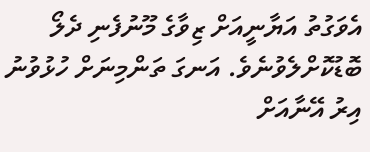އެވަގުތު އަޔާނީއަށް ޒިވާގެ މޫނުފެނި ދެލޯ ބޮޑުކޮށްލެވުނެވެ. އަނގަ ތަންމިނަށް ހުޅުވުނު އިރު އޭނާއަށް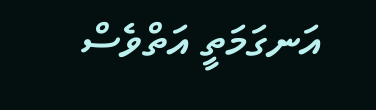އަނގަމަތީ އަތްވެސް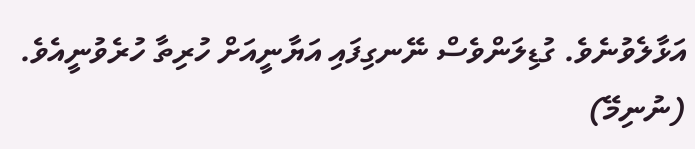އަޅާލެވުނެވެ. ގުޑިލަންވެސް ނޭނގިފައި އަޔާނީއަށް ހުރިތާ ހުރެވުނީއެވެ.
(ނުނިމޭ)